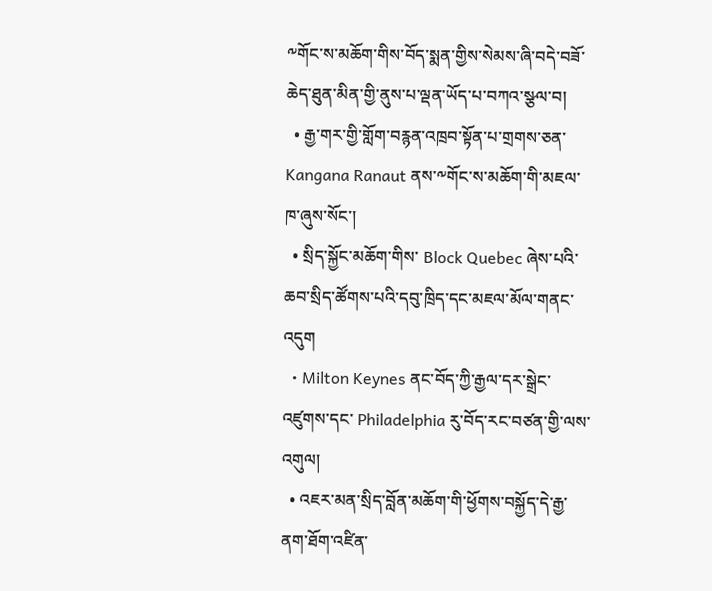༸གོང་ས་མཆོག་གིས་བོད་སྨན་གྱིས་སེམས་ཞི་བདེ་བཟོ་ཆེད་ཐུན་མིན་གྱི་ནུས་པ་ལྡན་ཡོད་པ་བཀའ་སྩལ་བ།
  • རྒྱ་གར་གྱི་གློག་བརྙན་འཁྲབ་སྟོན་པ་གྲགས་ཅན་ Kangana Ranaut ནས་༸གོང་ས་མཆོག་གི་མཇལ་ཁ་ཞུས་སོང་།
  • སྲིད་སྐྱོང་མཆོག་གིས་ Block Quebec ཞེས་པའི་ཆབ་སྲིད་ཚོགས་པའི་དབུ་ཁྲིད་དང་མཇལ་མོལ་གནང་འདུག
  • Milton Keynes ནང་བོད་ཀྱི་རྒྱལ་དར་སྒྲེང་འཛུགས་དང་ Philadelphia རུ་བོད་རང་བཙན་གྱི་ལས་འགུལ།
  • འཇར་མན་སྲིད་བློན་མཆོག་གི་ཕྱོགས་བསྐྱོད་དེ་རྒྱ་ནག་ཐོག་འཛིན་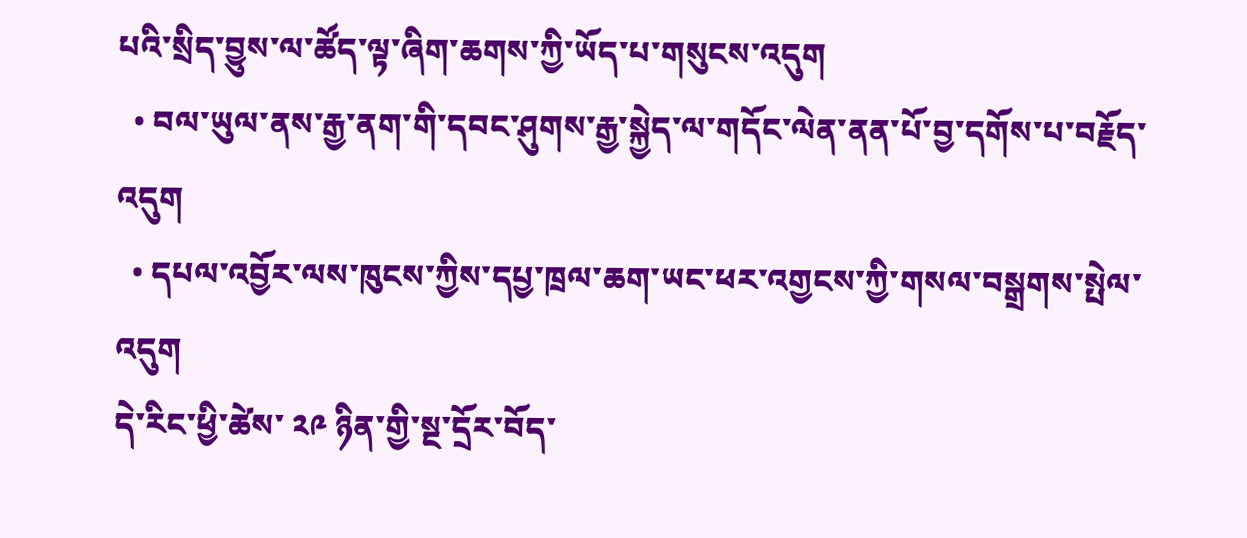པའི་སྲིད་བྱུས་ལ་ཚོད་ལྟ་ཞིག་ཆགས་ཀྱི་ཡོད་པ་གསུངས་འདུག
  • བལ་ཡུལ་ནས་རྒྱ་ནག་གི་དབང་ཤུགས་རྒྱ་སྐྱེད་ལ་གདོང་ལེན་ནན་པོ་བྱ་དགོས་པ་བརྗོད་འདུག
  • དཔལ་འབྱོར་ལས་ཁུངས་ཀྱིས་དཔྱ་ཁྲལ་ཆག་ཡང་ཕར་འགྱངས་ཀྱི་གསལ་བསྒྲགས་སྤེལ་འདུག
དེ་རིང་ཕྱི་ཚེས་ ༢༩ ཉིན་གྱི་སྔ་དྲོར་བོད་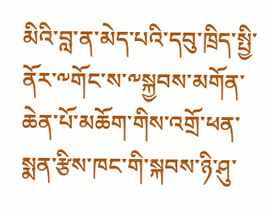མིའི་བླ་ན་མེད་པའི་དབུ་ཁྲིད་སྤྱི་ནོར་༸གོང་ས་༸སྐྱབས་མགོན་ཆེན་པོ་མཆོག་གིས་འགྲོ་ཕན་སྨན་རྩིས་ཁང་གི་སྐབས་ཉི་ཤུ་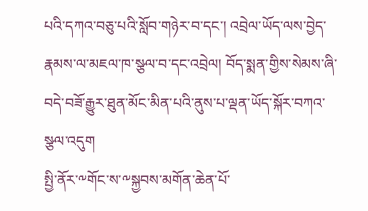པའི་དཀའ་བཅུ་པའི་སློབ་གཉེར་བ་དང་། འབྲེལ་ཡོད་ལས་བྱེད་རྣམས་ལ་མཇལ་ཁ་སྩལ་བ་དང་འབྲེལ། བོད་སྨན་གྱིས་སེམས་ཞི་བདེ་བཟོ་རྒྱུར་ཐུན་མོང་མིན་པའི་ནུས་པ་ལྡན་ཡོད་སྐོར་བཀའ་སྩལ་འདུག
སྤྱི་ནོར་༸གོང་ས་༸སྐྱབས་མགོན་ཆེན་པོ་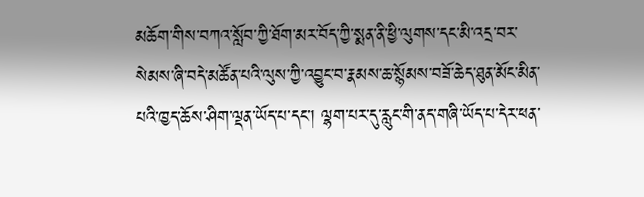མཆོག་གིས་བཀའ་སློབ་ཀྱི་ཐོག་མར་བོད་ཀྱི་སྨན་ནི་ཕྱི་ལུགས་དང་མི་འདྲ་བར་སེམས་ཞི་བདེ་མཚོན་པའི་ལུས་ཀྱི་འབྱུང་བ་རྣམས་ཆ་སྙོམས་བཟོ་ཆེད་ཐུན་མོང་མིན་པའི་ཁྱད་ཆོས་ཤིག་ལྡན་ཡོད་པ་དང་། ལྷག་པར་དུ་རླུང་གི་ནད་གཞི་ཡོད་པ་དེར་ཕན་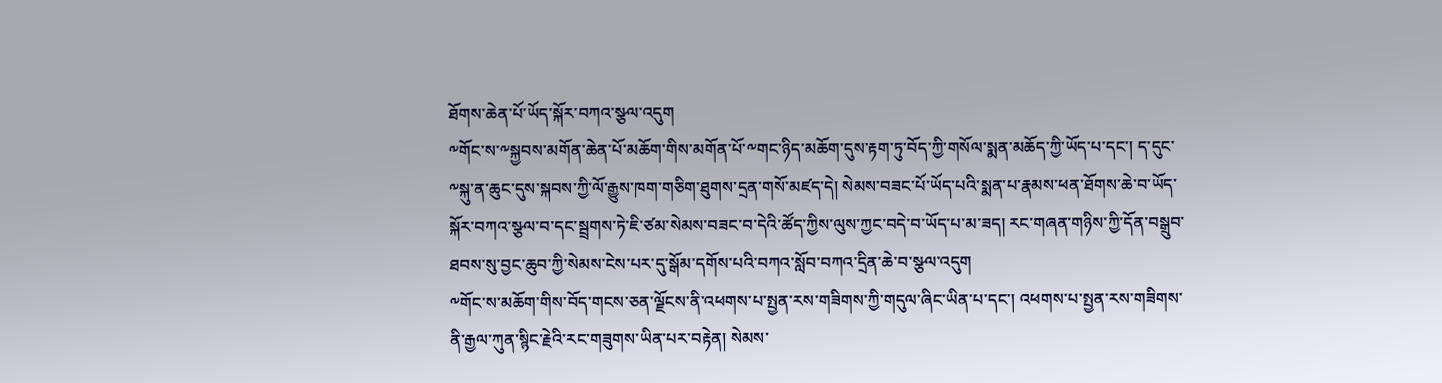ཐོགས་ཆེན་པོ་ཡོད་སྐོར་བཀའ་སྩལ་འདུག
༸གོང་ས་༸སྐྱབས་མགོན་ཆེན་པོ་མཆོག་གིས་མགོན་པོ་༸གང་ཉིད་མཆོག་དུས་རྟག་ཏུ་བོད་ཀྱི་གསོལ་སྨན་མཆོད་ཀྱི་ཡོད་པ་དང་། ད་དུང་༸སྐུ་ན་ཆུང་དུས་སྐབས་ཀྱི་ལོ་རྒྱུས་ཁག་གཅིག་ཐུགས་དྲན་གསོ་མཛད་དེ། སེམས་བཟང་པོ་ཡོད་པའི་སྨན་པ་རྣམས་ཕན་ཐོགས་ཆེ་བ་ཡོད་སྐོར་བཀའ་སྩལ་བ་དང་སྦྲགས་ཏེ་ཇི་ཙམ་སེམས་བཟང་བ་དེའི་ཚོད་ཀྱིས་ལུས་ཀྱང་བདེ་བ་ཡོད་པ་མ་ཟད། རང་གཞན་གཉིས་ཀྱི་དོན་བསྒྲུབ་ཐབས་སུ་བྱང་ཆུབ་ཀྱི་སེམས་ངེས་པར་དུ་སྒོམ་དགོས་པའི་བཀའ་སློབ་བཀའ་དྲིན་ཆེ་བ་སྩལ་འདུག
༸གོང་ས་མཆོག་གིས་བོད་གངས་ཅན་ལྗོངས་ནི་འཕགས་པ་སྤྱན་རས་གཟིགས་ཀྱི་གདུལ་ཞིང་ཡིན་པ་དང་། འཕགས་པ་སྤྱན་རས་གཟིགས་ནི་རྒྱལ་ཀུན་སྙིང་རྗེའི་རང་གཟུགས་ཡིན་པར་བརྟེན། སེམས་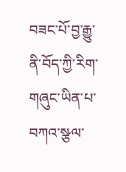བཟང་པོ་བྱ་རྒྱུ་ནི་བོད་ཀྱི་རིག་གཞུང་ཡིན་པ་བཀའ་སྩལ་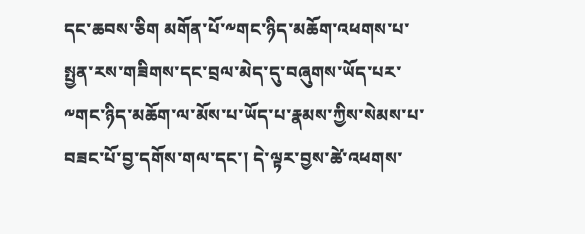དང་ཆབས་ཅིག མགོན་པོ་༸གང་ཉིད་མཆོག་འཕགས་པ་སྤྱན་རས་གཟིགས་དང་བྲལ་མེད་དུ་བཞུགས་ཡོད་པར་༸གང་ཉིད་མཆོག་ལ་མོས་པ་ཡོད་པ་རྣམས་ཀྱིས་སེམས་པ་བཟང་པོ་བྱ་དགོས་གལ་དང་། དེ་ལྟར་བྱས་ཚེ་འཕགས་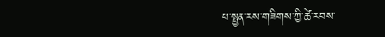པ་སྤྱན་རས་གཟིགས་ཀྱི་ཚེ་རབས་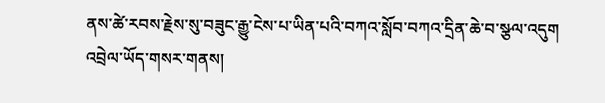ནས་ཚེ་རབས་རྗེས་སུ་བཟུང་རྒྱུ་ངེས་པ་ཡིན་པའི་བཀའ་སློབ་བཀའ་དྲིན་ཆེ་བ་སྩལ་འདུག
འབྲེལ་ཡོད་གསར་གནས།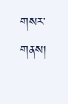གསར་གནས།